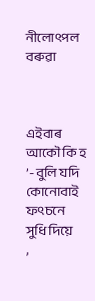নীলোৎপল বৰুৱা



এইবাৰ
আকৌ কি হ
’- বুলি যদি কোনোবাই ফৎচনে
সুধি দিয়ে
,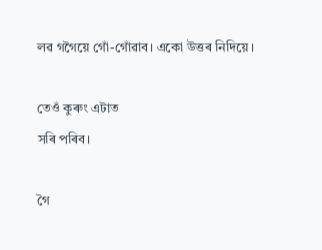লৱ গগৈয়ে গোঁ-গোঁৱাব। একো উত্তৰ নিদিয়ে।

তেওঁ কুৰুং এটাত
সৰি পৰিব।

গৈ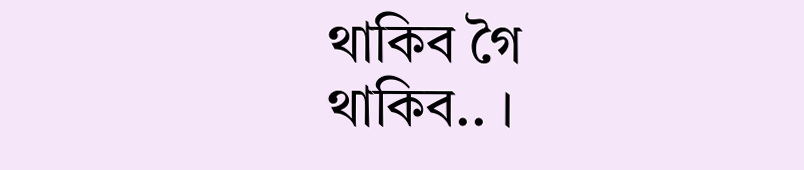থাকিব গৈ
থাকিব.. ।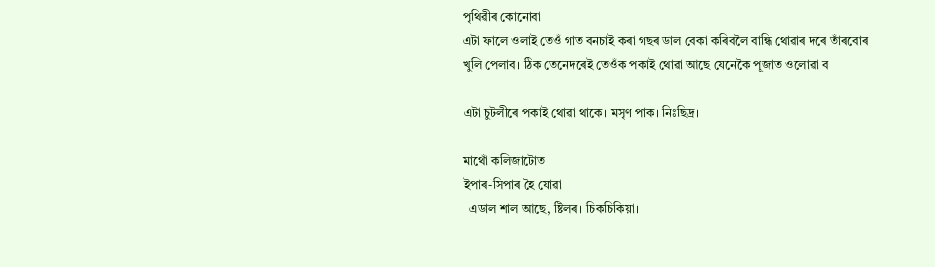পৃথিৱীৰ কোনোবা
এটা ফালে ওলাই তেওঁ গাত বনচাই কৰা গছৰ ডাল বেকা কৰিবলৈ বান্ধি থোৱাৰ দৰে তাঁৰবোৰ
খুলি পেলাব। ঠিক তেনেদৰেই তেওঁক পকাই থোৱা আছে যেনেকৈ পূজাত ওলোৱা ব

এটা চুটলীৰে পকাই থোৱা থাকে। মসৃণ পাক। নিঃছিদ্ৰ।

মাথোঁ কলিজাটোত
ইপাৰ-সিপাৰ হৈ যোৱা
  এডাল শাল আছে, ষ্টিলৰ। চিকচিকিয়া।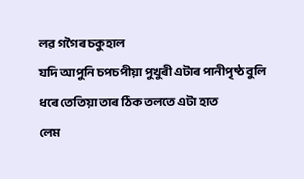লৱ গগৈৰ চকুহাল
যদি আপুনি চপচপীয়া পুখুৰী এটাৰ পানীপৃষ্ঠ বুলি ধৰে তেতিয়া তাৰ ঠিক তলতে এটা হাত
লেম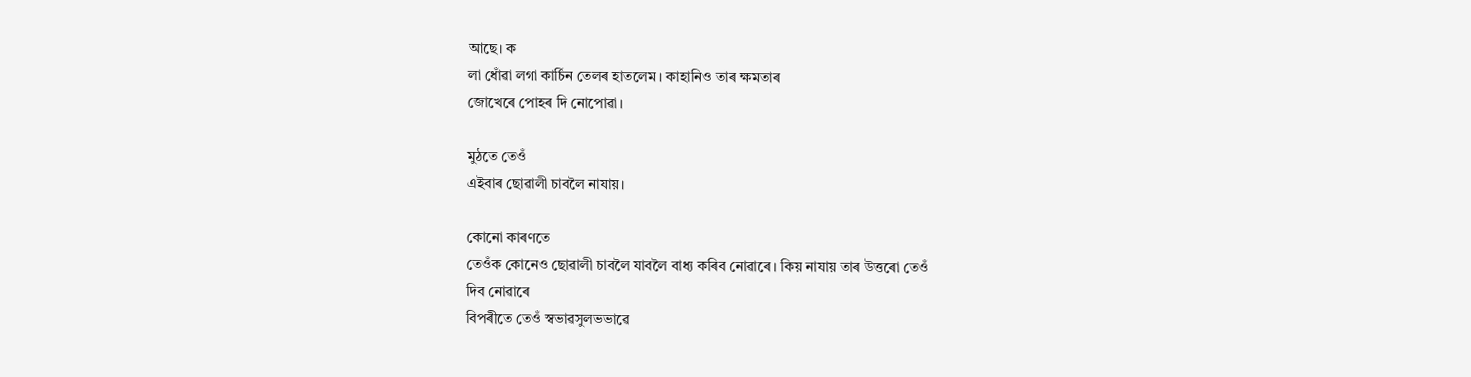আছে। ক
লা ধোঁৱা লগা কাৰ্চিন তেলৰ হাতলেম। কাহানিও তাৰ ক্ষমতাৰ
জোখেৰে পোহৰ দি নোপোৱা।

মুঠতে তেওঁ
এইবাৰ ছোৱালী চাবলৈ নাযায়‌।

কোনো কাৰণতে
তেওঁক কোনেও ছোৱালী চাবলৈ যাবলৈ বাধ্য কৰিব নোৱাৰে। কিয় নাযায় তাৰ উত্তৰো তেওঁ
দিব নোৱাৰে
বিপৰীতে তেওঁ স্বভাৱসুলভভাৱে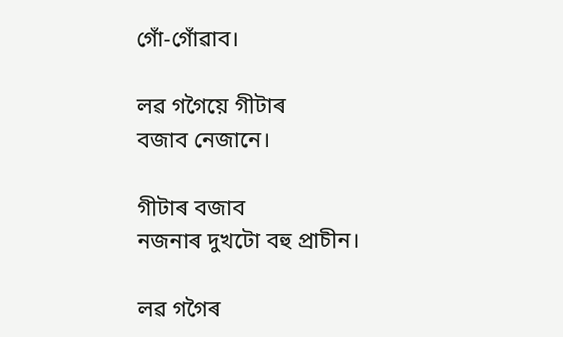গোঁ-গোঁৱাব।

লৱ গগৈয়ে গীটাৰ
বজাব নেজানে।

গীটাৰ বজাব
নজনাৰ দুখটো বহু প্ৰাচীন।

লৱ গগৈৰ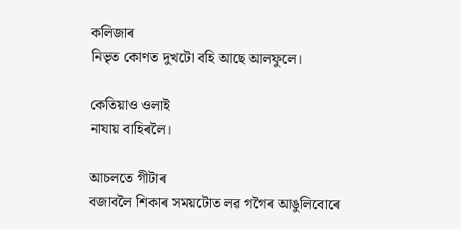কলিজাৰ
নিভৃত কোণত দুখটো বহি আছে আলফুলে।

কেতিয়াও ওলাই
নাযায় বাহিৰলৈ।

আচলতে গীটাৰ
বজাবলৈ শিকাৰ সময়টোত লৱ গগৈৰ আঙুলিবোৰে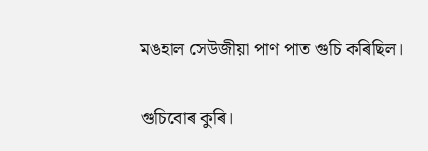মঙহাল সেউজীয়া পাণ পাত গুচি কৰিছিল।

গুচিবোৰ কুৰি।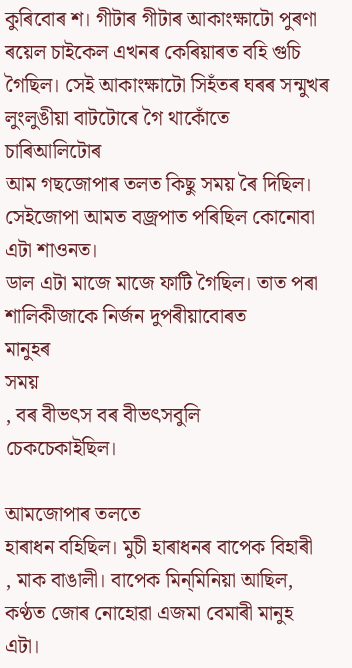কুৰিবোৰ শ। গীটাৰ গীটাৰ আকাংক্ষাটো পুৰণা ৰয়েল চাইকেল এখনৰ কেৰিয়াৰত বহি গুচি
গৈছিল। সেই আকাংক্ষাটো সিহঁতৰ ঘৰৰ সন্মুখৰ লুংলুঙীয়া বাটটোৰে গৈ থাকোঁতে চাৰিআলিটোৰ
আম গছজোপাৰ তলত কিছু সময় ৰৈ দিছিল। সেইজোপা আমত বজ্ৰপাত পৰিছিল কোনোবা এটা শাওনত।
ডাল এটা মাজে মাজে ফাটি গৈছিল। তাত পৰা শালিকীজাকে নিৰ্জন দুপৰীয়াবোৰত
মানুহৰ
সময়
, বৰ বীভৎস বৰ বীভৎসবুলি
চেকচেকাইছিল।

আমজোপাৰ তলতে
হাৰাধন বহিছিল। মুচী হাৰাধনৰ বাপেক বিহাৰী
, মাক বাঙালী। বাপেক মিন্‌মিনিয়া আছিল, কণ্ঠত জোৰ নোহোৱা এজমা বেমাৰী মানুহ
এটা।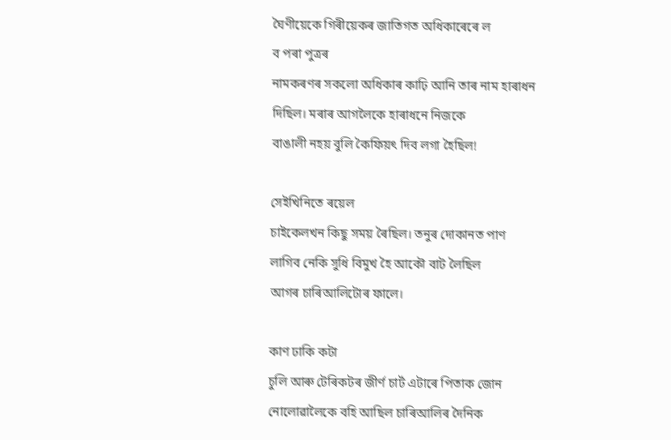ঘৈণীয়েকে গিৰীয়েকৰ জাতিগত অধিকাৰেৰে ল
ব পৰা পুত্ৰৰ
নামকৰণৰ সকলো অধিকাৰ কাঢ়ি আনি তাৰ নাম হাৰাধন দিছিল। মৰাৰ আগলৈকে হাৰাধনে নিজকে
বাঙালী নহয় বুলি কৈফিয়ৎ দিব লগা হৈছিল!

সেইখিনিতে ৰয়েল
চাইকেলখন কিছু সময় ৰৈছিল। তনুৰ দোকানত পাণ লাগিব নেকি সুধি বিমুখ হৈ আকৌ বাট লৈছিল
আগৰ চাৰিআলিটোৰ ফালে।

কাণ ঢাকি কটা
চুলি আৰু টেৰিকটৰ জীৰ্ণ চাৰ্ট এটাৰে পিতাক জোন নোলোৱালৈকে বহি আছিল চাৰিআলিৰ দৈনিক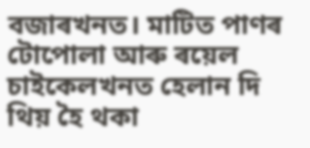বজাৰখনত। মাটিত পাণৰ টোপোলা আৰু ৰয়েল চাইকেলখনত হেলান দি থিয় হৈ থকা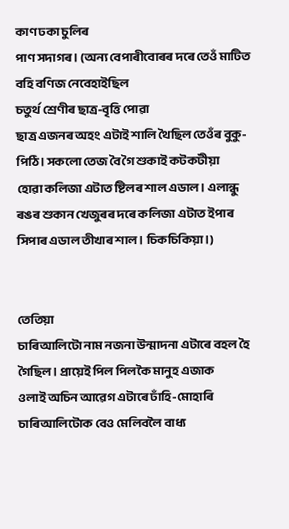কাণ ঢকা চুলিৰ
পাণ সদাগৰ। (অন্য বেপাৰীবোৰৰ দৰে তেওঁ মাটিত বহি বণিজ নেবেহাইছিল
চতুৰ্থ শ্ৰেণীৰ ছাত্ৰ-বৃত্তি পোৱা
ছাত্ৰ এজনৰ অহং এটাই শালি থৈছিল তেওঁৰ বুকু-পিঠি। সকলো তেজ বৈ গৈ শুকাই কটকটীয়া
হোৱা কলিজা এটাত ষ্টিলৰ শাল এডাল। এলান্ধু ৰঙৰ শুকান খেজুৰৰ দৰে কলিজা এটাত ইপাৰ
সিপাৰ এডাল তীখাৰ শাল। চিকচিকিয়া।)


তেতিয়া
চাৰিআলিটো নাম নজনা উন্মাদনা এটাৰে বহল হৈ গৈছিল। প্ৰায়েই পিল পিলকৈ মানুহ এজাক
ওলাই অচিন আৱেগ এটাৰে ঢাঁহি-মোহাৰি চাৰিআলিটোক বেও মেলিবলৈ বাধ্য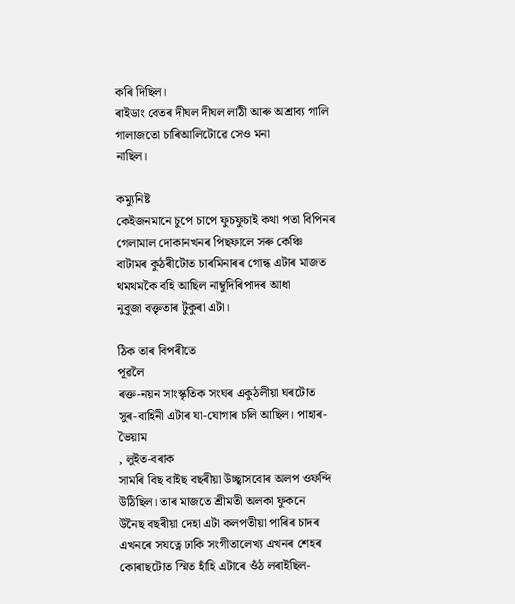কৰি দিছিল।
ৰাইডাং বেতৰ দীঘল দীঘল লাঠী আৰু অশ্ৰাব্য গালি গালাজতো চাৰিআলিটোৱে সেও মনা
নাছিল।

কম্যুনিষ্ট
কেইজনমানে চুপে চাপে ফুচফুচাই কথা পতা বিপিনৰ গেলামাল দোকানখনৰ পিছফালে সৰু কেঞ্চি
বাটামৰ কুঠৰীটোত চাৰমিনাৰৰ গোন্ধ এটাৰ মাজত থমথমকৈ বহি আছিল নাম্বুদিৰিপাদৰ আধা
নুবুজা বক্তৃতাৰ টুকুৰা এটা।

ঠিক তাৰ বিপৰীতে
পূৱলৈ
ৰক্ত-নয়ন সাংস্কৃতিক সংঘৰ একুঠলীয়া ঘৰটোত
সুৰ-বাহিনী এটাৰ যা-যোগাৰ চলি আছিল। পাহাৰ-ভৈয়াম
, লুইত-বৰাক
সামৰি বিছ বাইছ বছৰীয়া উচ্ছ্বাসবোৰ অলপ ওফন্দি উঠিছিল। তাৰ মাজতে শ্ৰীমতী অলকা ফুকনে
উনৈছ বছৰীয়া দেহা এটা কলপতীয়া পাৰিৰ চাদৰ এখনৰে সযত্নে ঢাকি সংগীতালেখ্য এখনৰ শেহৰ
কোৰাছটোত স্মিত হাঁহি এটাৰে ওঁঠ লৰাইছিল-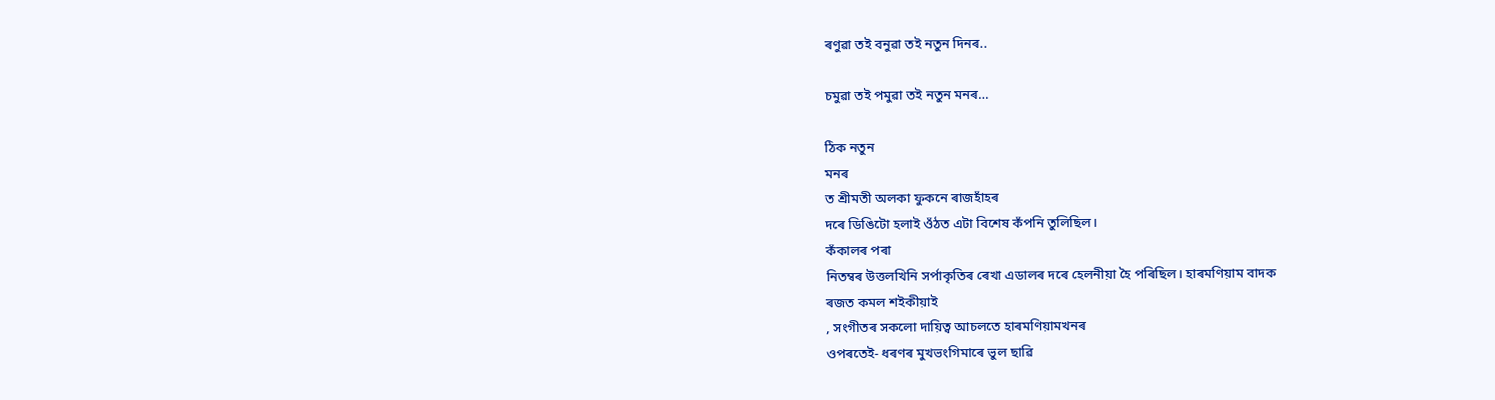ৰণুৱা ত‌ই বনুৱা ত‌ই নতুন দিনৰ..

চমুৱা ত‌ই পমুৱা ত‌ই নতুন মনৰ…

ঠিক নতুন
মনৰ
ত শ্ৰীমতী অলকা ফুকনে ৰাজহাঁহৰ
দৰে ডিঙিটো হলাই ওঁঠত এটা বিশেষ কঁপনি তুলিছিল।
কঁকালৰ পৰা
নিতম্বৰ উত্তলখিনি সৰ্পাকৃতিৰ ৰেখা এডালৰ দৰে হেলনীয়া হৈ পৰিছিল। হাৰমণিয়াম বাদক
ৰজত কমল শ‌ইকীয়াই
, সংগীতৰ সকলো দায়িত্ব আচলতে হাৰমণিয়ামখনৰ
ওপৰতেই- ধৰণৰ মুখভংগিমাৰে ভুল ছাৱি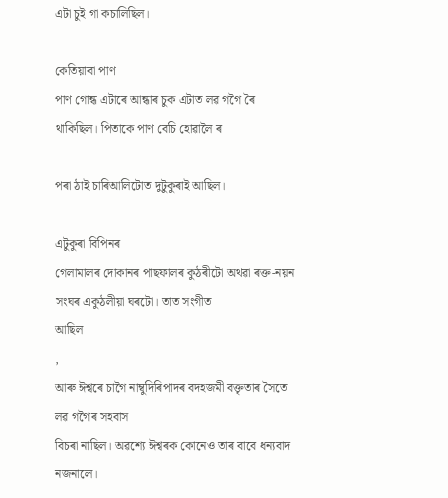এটা চুই গা কচালিছিল।

কেতিয়াবা পাণ
পাণ গোন্ধ এটাৰে আন্ধাৰ চুক এটাত লৱ গগৈ ৰৈ থাকিছিল। পিতাকে পাণ বেচি হোৱালৈ ৰ

পৰা ঠাই চাৰিআলিটোত দুটুকুৰাই আছিল।

এটুকুৰা বিপিনৰ
গেলামালৰ দোকানৰ পাছফালৰ কুঠৰীটো অথৱা ৰক্ত-নয়ন সংঘৰ একুঠলীয়া ঘৰটো। তাত সংগীত
আছিল
,
আৰু ঈশ্বৰে চাগৈ নাম্বুদিৰিপাদৰ বদহজমী বক্তৃতাৰ সৈতে লৱ গগৈৰ সহবাস
বিচৰা নাছিল। অৱশ্যে ঈশ্বৰক কোনেও তাৰ বাবে ধন্যবাদ নজনালে।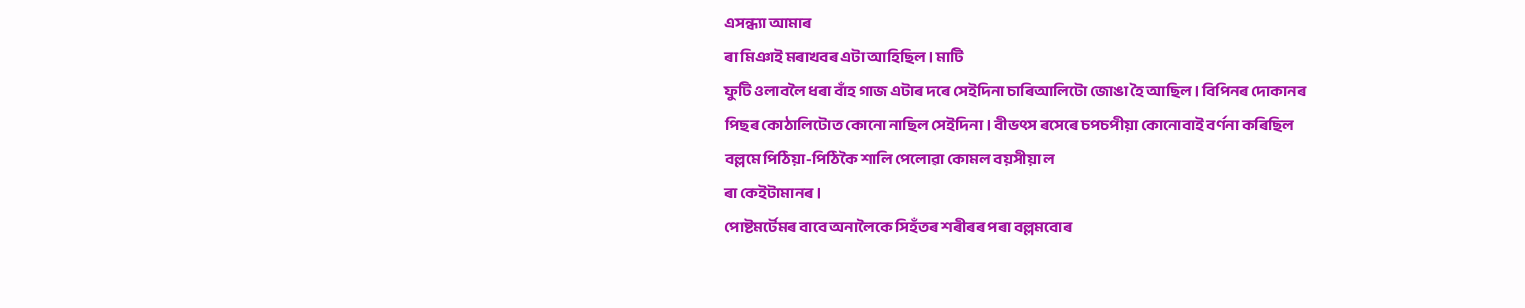এসন্ধ্যা আমাৰ
ৰা মিঞাই মৰাখবৰ এটা আহিছিল। মাটি
ফুটি ওলাবলৈ ধৰা বাঁহ গাজ এটাৰ দৰে সেইদিনা চাৰিআলিটো জোঙা হৈ আছিল। বিপিনৰ দোকানৰ
পিছৰ কোঠালিটোত কোনো নাছিল সেইদিনা। বীভৎস ৰসেৰে চপচপীয়া কোনোবাই বৰ্ণনা কৰিছিল
বল্লমে পিঠিয়া-পিঠিকৈ শালি পেলোৱা কোমল বয়সীয়া ল
ৰা কেইটামানৰ।
পোষ্টমৰ্টেমৰ বাবে অনালৈকে সিহঁতৰ শৰীৰৰ পৰা বল্লমবোৰ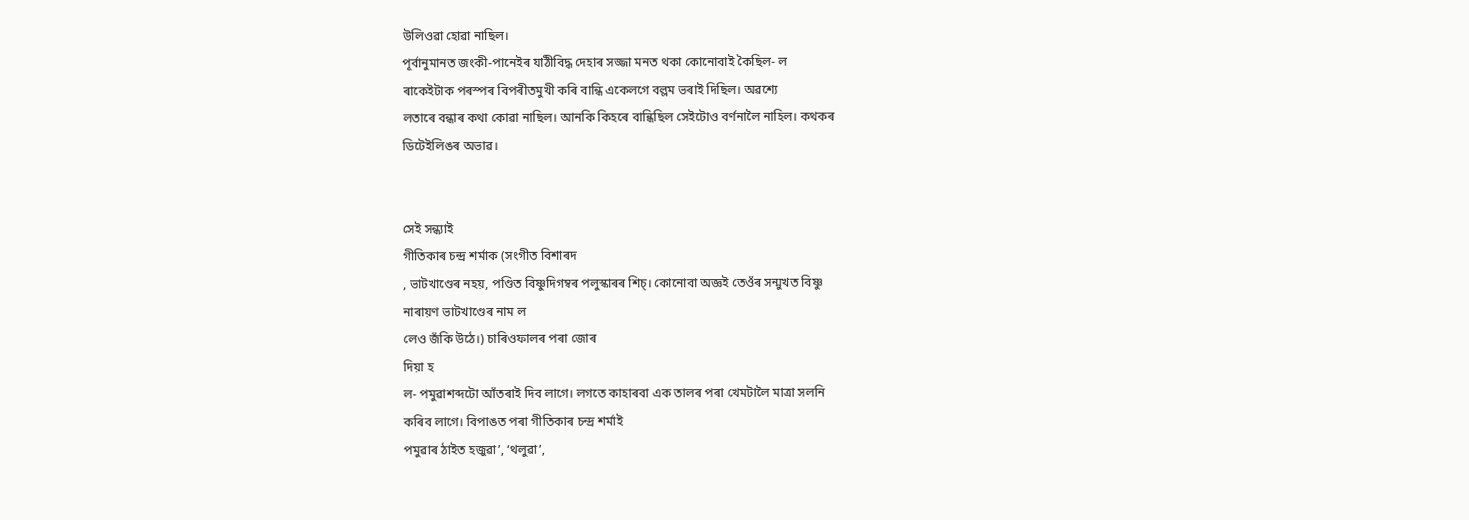উলিওৱা হোৱা নাছিল।
পূৰ্বানুমানত জংকী-পানেইৰ যাঠীবিদ্ধ দেহাৰ সজ্জা মনত থকা কোনোবাই কৈছিল- ল
ৰাকেইটাক পৰস্পৰ বিপৰীতমুখী কৰি বান্ধি একেলগে বল্লম ভৰাই দিছিল। অৱশ্যে
লতাৰে বন্ধাৰ কথা কোৱা নাছিল। আনকি কিহৰে বান্ধিছিল সেইটোও বৰ্ণনালৈ নাহিল। কথকৰ
ডিটেইলিঙৰ অভাৱ।


সেই সন্ধ্যাই
গীতিকাৰ চন্দ্ৰ শৰ্মাক (সংগীত বিশাৰদ
, ভাটখাণ্ডেৰ নহয়, পণ্ডিত বিষ্ণুদিগম্বৰ পলুস্কাৰৰ শিচ্। কোনোবা অজ্ঞ‌ই তেওঁৰ সন্মুখত বিষ্ণু
নাৰায়ণ ভাটখাণ্ডেৰ নাম ল
লেও জঁকি উঠে।) চাৰিওফালৰ পৰা জোৰ
দিয়া হ
ল- পমুৱাশব্দটো আঁতৰাই দিব লাগে। লগতে কাহাৰবা এক তালৰ পৰা খেমটালৈ মাত্ৰা সলনি
কৰিব লাগে। বিপাঙত পৰা গীতিকাৰ চন্দ্ৰ শৰ্মা‌ই
পমুৱাৰ ঠাইত হজুৱা’, ‘থলুৱা’,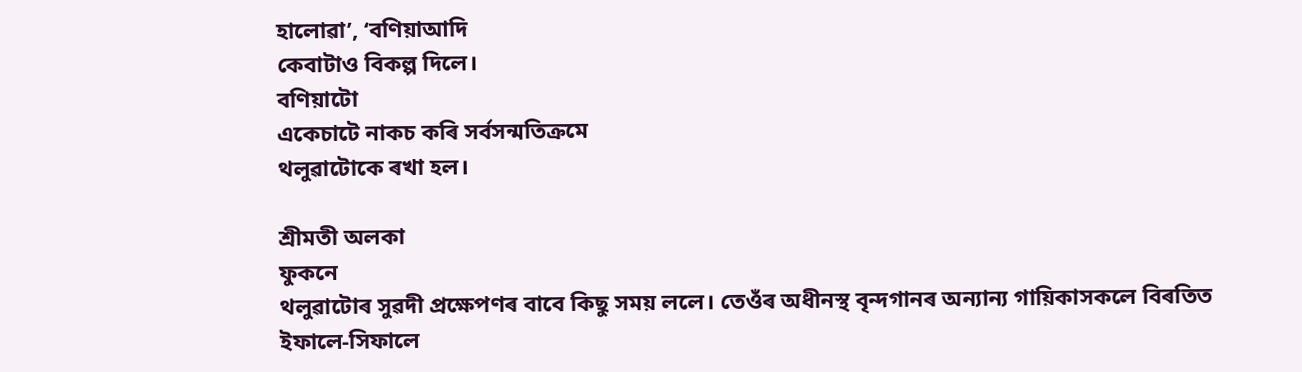হালোৱা’, ‘বণিয়াআদি
কেবাটাও বিকল্প দিলে।
বণিয়াটো
একেচাটে নাকচ কৰি সৰ্বসন্মতিক্ৰমে
থলুৱাটোকে ৰখা হল।

শ্ৰীমতী অলকা
ফুকনে
থলুৱাটোৰ সুৱদী প্ৰক্ষেপণৰ বাবে কিছু সময় ললে। তেওঁৰ অধীনস্থ বৃন্দগানৰ অন্যান্য গায়িকাসকলে বিৰতিত ইফালে-সিফালে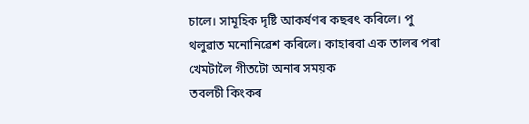চালে। সামূহিক দৃষ্টি আকৰ্ষণৰ কছৰৎ কৰিলে। পু
থলুৱাত মনোনিৱেশ কৰিলে। কাহাৰবা এক তালৰ পৰা
খেমটালৈ গীতটো অনাৰ সময়ক
তবলচী কিংকৰ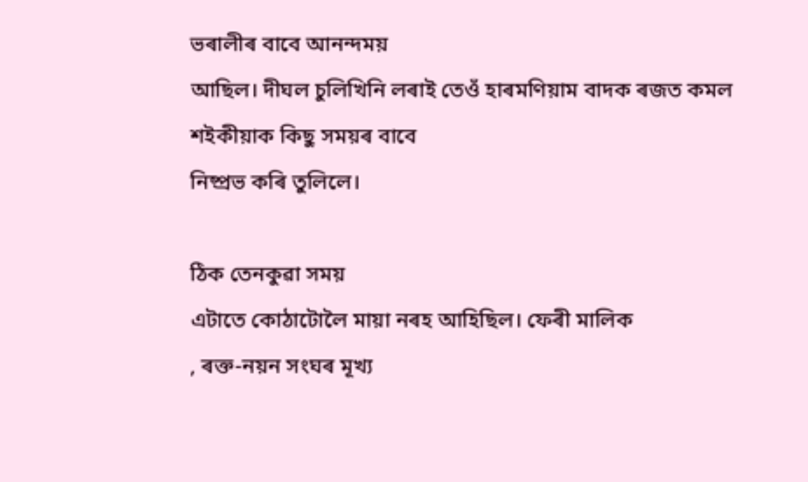ভৰালীৰ বাবে আনন্দময়
আছিল। দীঘল চুলিখিনি লৰাই তেওঁ হাৰমণিয়াম বাদক ৰজত কমল শ‌ইকীয়াক কিছু সময়ৰ বাবে
নিষ্প্ৰভ কৰি তুলিলে।

ঠিক তেনকুৱা সময়
এটাতে কোঠাটোলৈ মায়া নৰহ আহিছিল। ফেৰী মালিক
, ৰক্ত-নয়ন সংঘৰ মূখ্য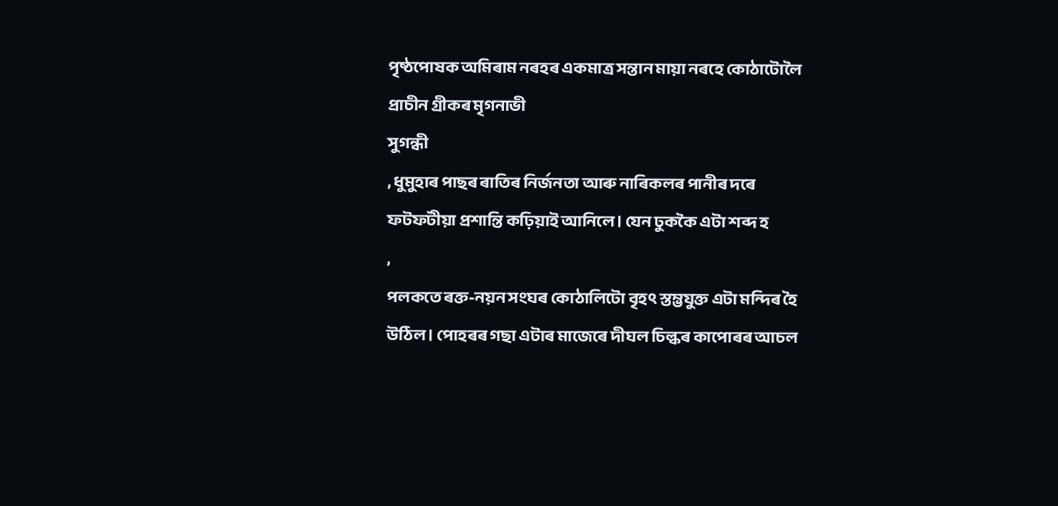পৃষ্ঠপোষক অমিৰাম নৰহৰ একমাত্ৰ সন্তান মায়া নৰহে কোঠাটোলৈ প্ৰাচীন গ্ৰীকৰ মৃগনাভী
সুগন্ধী
, ধুমুহাৰ পাছৰ ৰাতিৰ নিৰ্জনতা আৰু নাৰিকলৰ পানীৰ দৰে
ফটফটীয়া প্ৰশান্তি কঢ়িয়াই আনিলে। যেন ঢুককৈ এটা শব্দ হ
,
পলকতে ৰক্ত-নয়ন সংঘৰ কোঠালিটো বৃহৎ স্তম্ভযুক্ত এটা মন্দিৰ হৈ উঠিল। পোহৰৰ গছা এটাৰ মাজেৰে দীঘল চিল্কৰ কাপোৰৰ আচল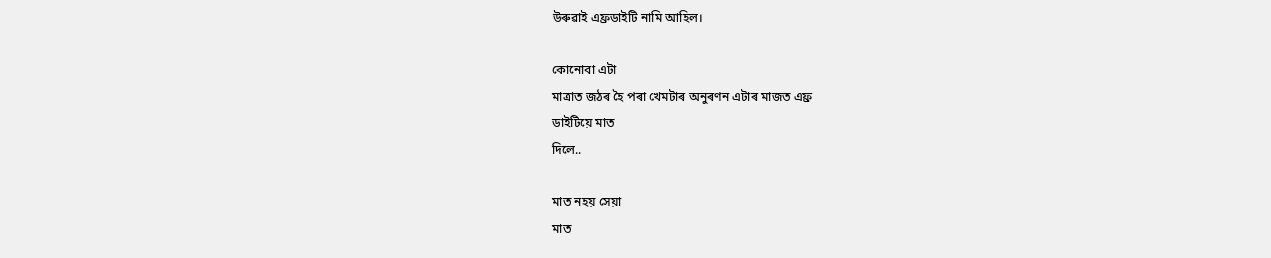উৰুৱাই এফ্ৰডাইটি নামি আহিল।

কোনোবা এটা
মাত্ৰাত জঠৰ হৈ পৰা খেমটাৰ অনুৰণন এটাৰ মাজত এফ্ৰ
ডাইটিয়ে মাত
দিলে..

মাত নহয় সেয়া
মাত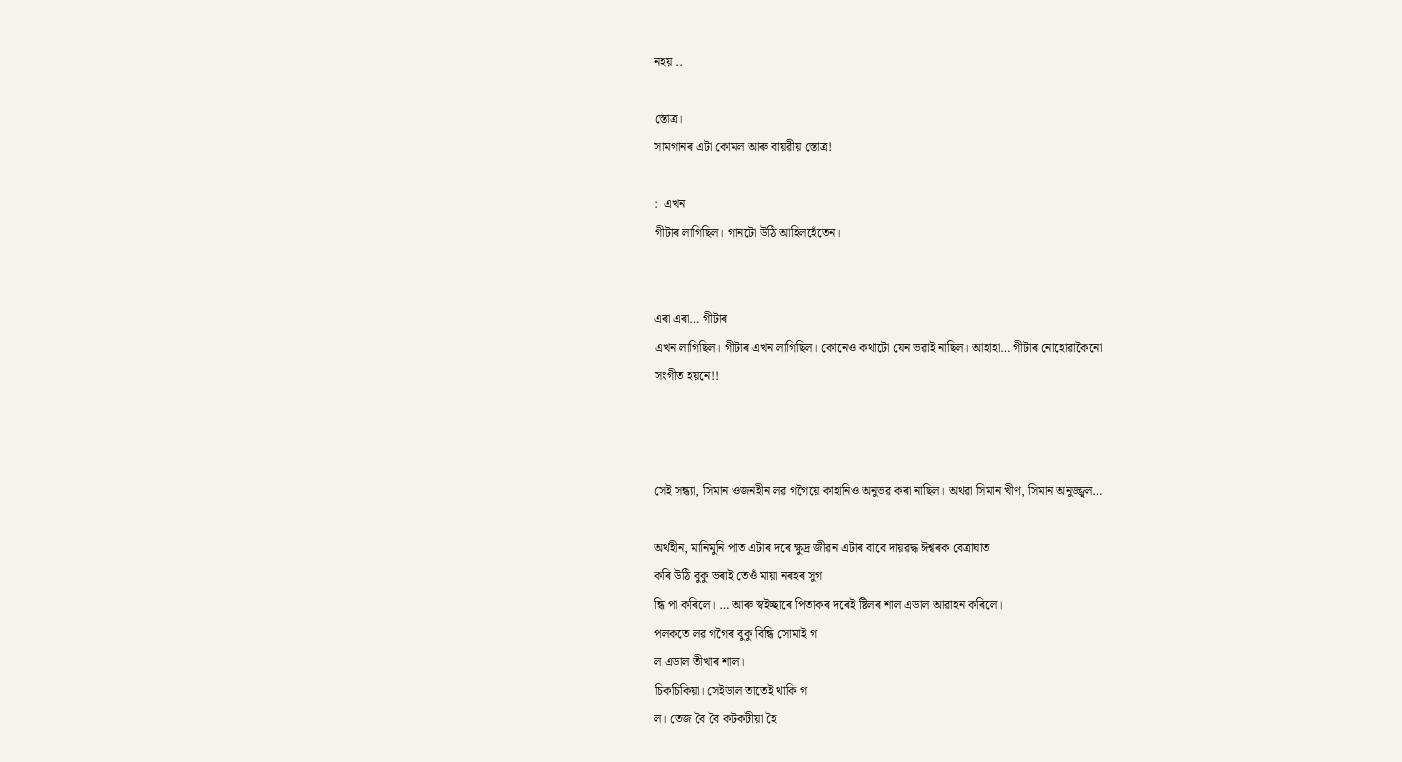নহয় ..

স্তোত্ৰ।
সামগানৰ এটা কোমল আৰু বায়ৱীয় স্তোত্ৰ!

:  এখন
গীটাৰ লাগিছিল। গানটো উঠি আহিলহেঁতেন।


এৰা এৰা… গীটাৰ
এখন লাগিছিল। গীটাৰ এখন লাগিছিল। কোনেও কথাটো যেন ভৱাই নাছিল। আহাহা… গীটাৰ নোহোৱাকৈনো
সংগীত হয়নে!!



সেই সন্ধ্যা, সিমান ওজনহীন লৱ গগৈয়ে কাহানিও অনুভৱ কৰা নাছিল। অথৱা সিমান খীণ, সিমান অনুজ্জ্বল…

অৰ্থহীন, মানিমুনি পাত এটাৰ দৰে ক্ষুদ্ৰ জীৱন এটাৰ বাবে দায়ৱদ্ধ ঈশ্বৰক বেত্ৰাঘাত
কৰি উঠি বুকু ভৰাই তেওঁ মায়া নৰহৰ সুগ
ন্ধি পা কৰিলে। … আৰু স্ব‌ইচ্ছাৰে পিতাকৰ দৰেই ষ্টিলৰ শাল এডাল আৱাহন কৰিলে।
পলকতে লৱ গগৈৰ বুকু বিন্ধি সোমাই গ
ল এডাল তীখাৰ শাল।
চিকচিকিয়া। সেইডাল তাতেই থাকি গ
ল। তেজ বৈ বৈ কটকটীয়া হৈ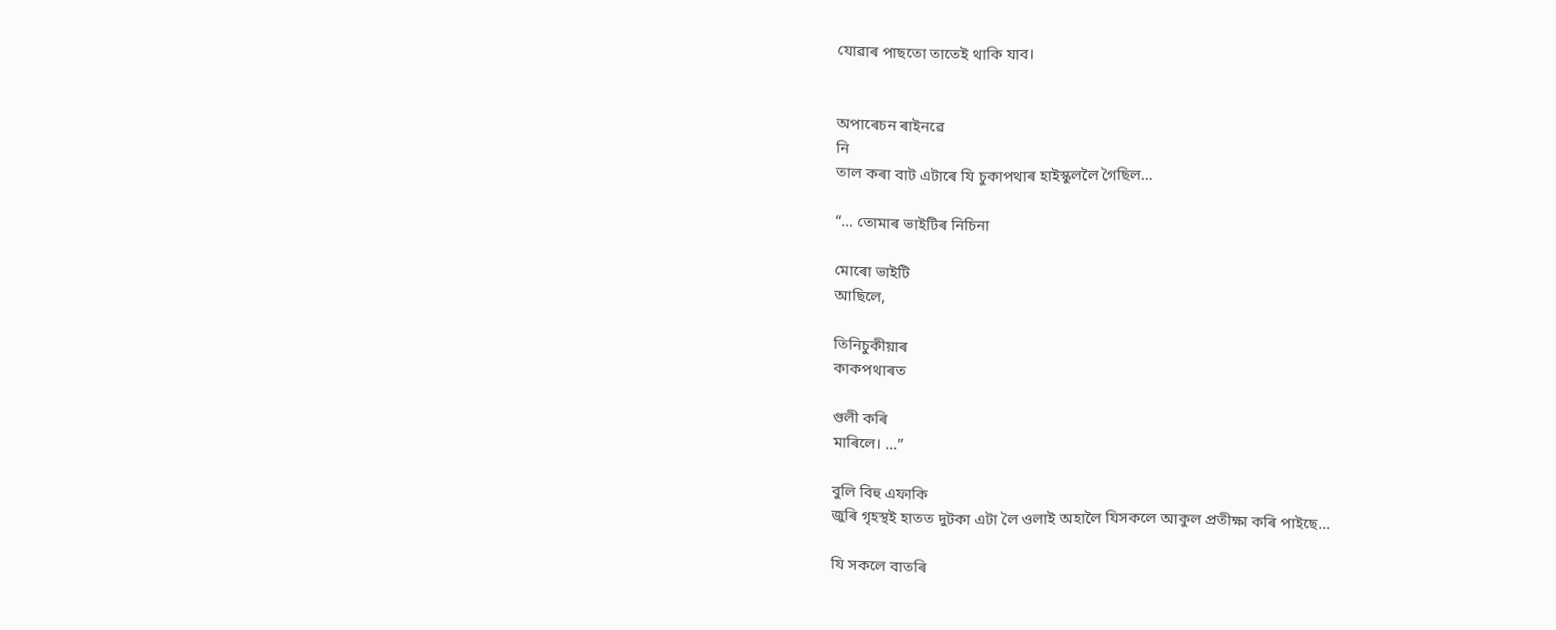যোৱাৰ পাছতো তাতেই থাকি যাব।


অপাৰেচন ৰাইনৱে
নি
তাল কৰা বাট এটাৰে যি চুকাপথাৰ হাইস্কুললৈ গৈছিল…

“… তোমাৰ ভাইটিৰ নিচিনা

মোৰো ভাইটি
আছিলে,

তিনিচুকীয়াৰ
কাকপথাৰত

গুলী কৰি
মাৰিলে। …”

বুলি বিহু এফাকি
জুৰি গৃহস্থ‌ই হাতত দুটকা এটা লৈ ওলাই অহালৈ যিসকলে আকুল প্ৰতীক্ষা কৰি পাইছে…

যি সকলে বাতৰি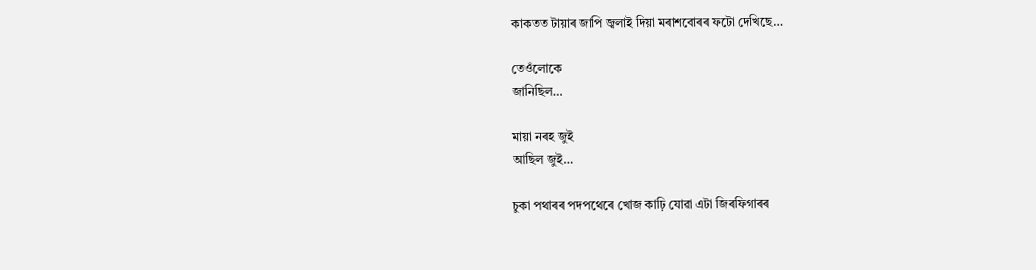কাকতত টায়াৰ জাপি জ্বলাই দিয়া মৰাশবোৰৰ ফটো দেখিছে…

তেওঁলোকে
জানিছিল…

মায়া নৰহ জুই
আছিল জুই…

চুকা পথাৰৰ পদপথেৰে খোজ কাঢ়ি যোৱা এটা জিৰফিগাৰৰ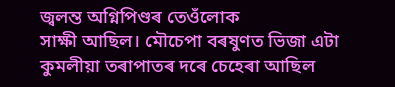জ্বলন্ত অগ্নিপিণ্ডৰ তেওঁলোক
সাক্ষী আছিল। মৌচেপা বৰষুণত ভিজা এটা কুমলীয়া তৰাপাতৰ দৰে চেহেৰা আছিল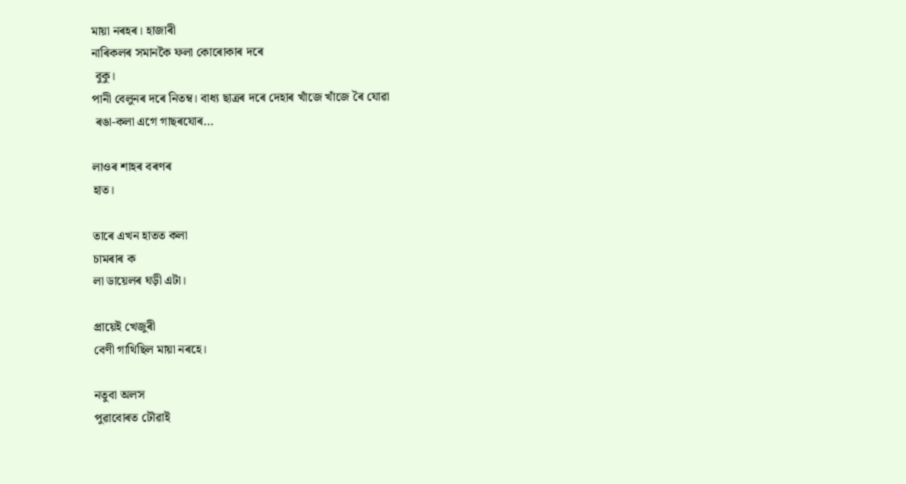মায়া নৰহৰ। হাজাৰী
নাৰিকলৰ সমানকৈ ফলা কোৰোকাৰ দৰে
 বুকু।
পানী বেলুনৰ দৰে নিতম্ব। বাধ্য ছাত্ৰৰ দৰে দেহাৰ খাঁজে খাঁজে ৰৈ যোৱা
 ৰঙা-কলা এগে গাছৰযোৰ…

লাওৰ শাহৰ বৰণৰ
হাত।

তাৰে এখন হাতত কলা
চামৰাৰ ক
লা ডায়েলৰ ঘড়ী এটা।

প্ৰায়েই খেজুৰী
বেণী গাথিছিল মায়া নৰহে।

নতুবা অলস
পুৱাবোৰত ঢৌৱাই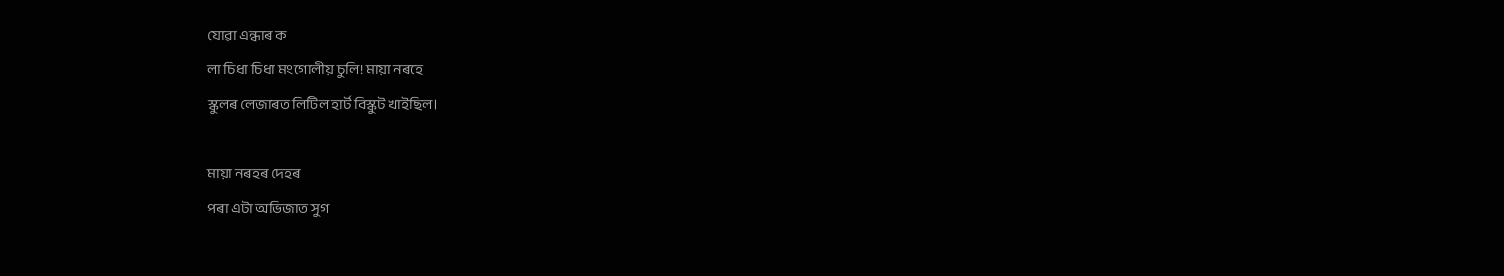যোৱা এন্ধাৰ ক
লা চিধা চিধা মংগোলীয় চুলি! মায়া নৰহে
স্কুলৰ লেজাৰত লিটিল হাৰ্ট বিস্কুট খাইছিল।

মায়া নৰহৰ দেহৰ
পৰা এটা অভিজাত সুগ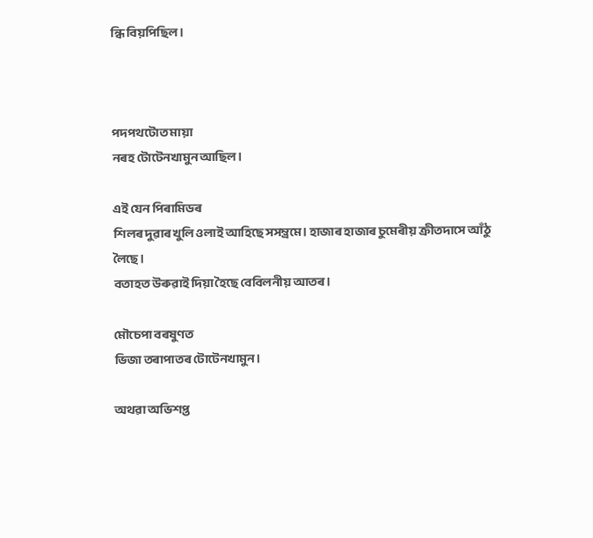ন্ধি বিয়পিছিল।



পদপথটোত মায়া
নৰহ টোটেনখামুন আছিল।

এই যেন পিৰামিডৰ
শিলৰ দুৱাৰ খুলি ওলাই আহিছে সসম্ভ্ৰমে। হাজাৰ হাজাৰ চুমেৰীয় ক্ৰীতদাসে আঁঠু লৈছে।
বতাহত উৰুৱাই দিয়া হৈছে বেবিলনীয় আতৰ।

মৌচেপা বৰষুণত
ভিজা তৰাপাতৰ টোটেনখামুন।

অথৱা অভিশপ্ত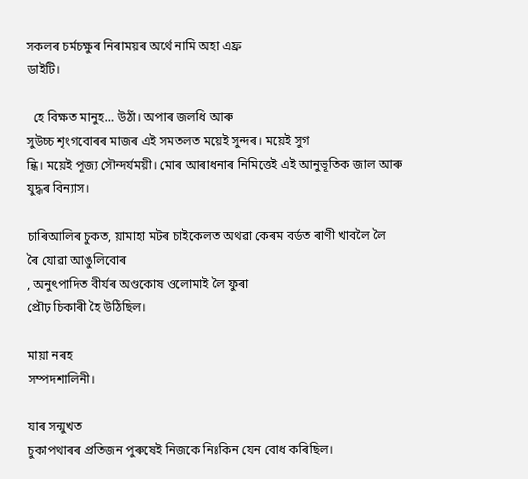সকলৰ চৰ্মচক্ষুৰ নিৰাময়ৰ অৰ্থে নামি অহা এফ্ৰ
ডাইটি।

  হে বিক্ষত মানুহ… উঠাঁ। অপাৰ জলধি আৰু
সুউচ্চ শৃংগবোৰৰ মাজৰ এই সমতলত ময়েই সুন্দৰ। ময়েই সুগ
ন্ধি। ময়েই পূজ্য সৌন্দৰ্যময়ী। মোৰ আৰাধনাৰ নিমিত্তে‌ই এই আনুভূতিক জাল আৰু
যুদ্ধৰ বিন্যাস।

চাৰিআলিৰ চুকত, য়ামাহা মটৰ চাইকেলত অথৱা কেৰম বৰ্ডত ৰাণী খাবলৈ লৈ
ৰৈ যোৱা আঙুলিবোৰ
, অনুৎপাদিত বীৰ্যৰ অণ্ডকোষ ওলোমাই লৈ ফুৰা
প্ৰৌঢ় চিকাৰী হৈ উঠিছিল‌।

মায়া নৰহ
সম্পদশালিনী।

যাৰ সন্মুখত
চুকাপথাৰৰ প্ৰতিজন পুৰুষেই নিজকে নিঃকিন যেন বোধ কৰিছিল।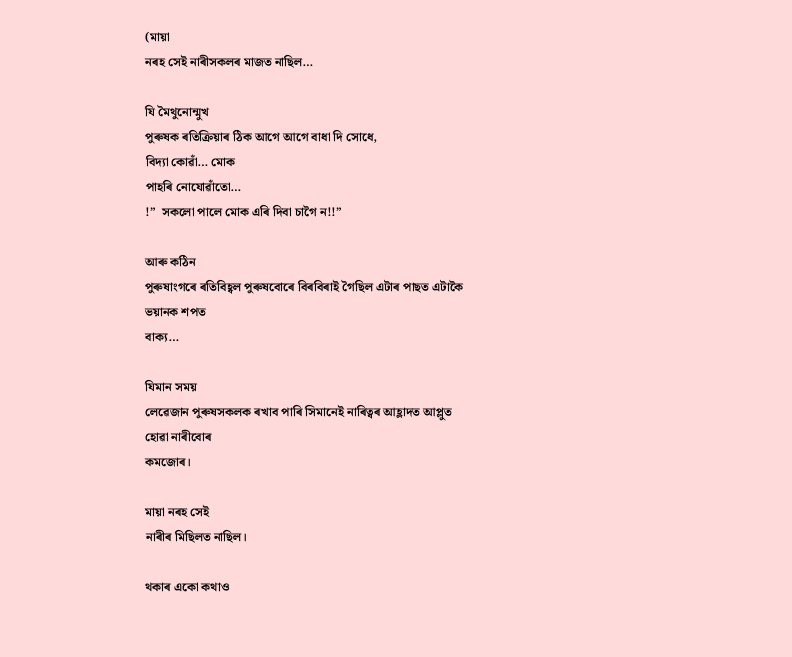(মায়া
নৰহ সেই নাৰীসকলৰ মাজত নাছিল…

যি মৈথুনোন্মুখ
পুৰুষক ৰতিক্ৰিয়াৰ ঠিক আগে আগে বাধা দি সোধে,
বিদ্যা কোৱাঁ… মোক
পাহৰি নোযোৱাঁতো…
!”  সকলো পালে মোক এৰি দিবা চাগৈ ন!!”

আৰু কঠিন
পুৰুষাংগৰে ৰতিবিহ্বল পুৰুষবোৰে বিৰবিৰাই গৈছিল এটাৰ পাছত এটাকৈ ভয়ানক শপত
বাক্য…

যিমান সময়
লেৱেজান পুৰুষসকলক ৰখাব পাৰি সিমানেই নাৰিত্বৰ আহ্লাদত আপ্লুত হোৱা নাৰীবোৰ
কমজোৰ।

মায়া নৰহ সেই
নাৰীৰ মিছিলত নাছিল।

থকাৰ একো কথাও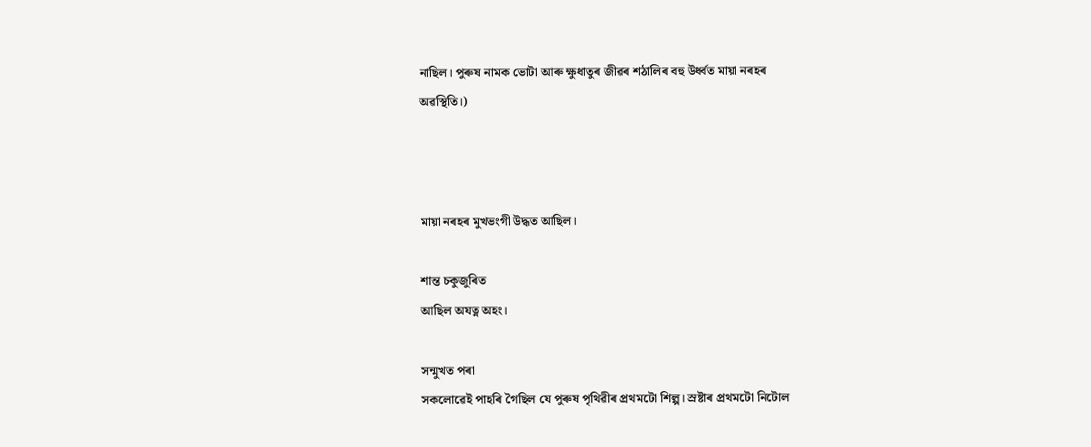নাছিল। পুৰুষ নামক ভোটা আৰু ক্ষুধাতুৰ জীৱৰ শঠালিৰ বহু উৰ্ধ্বত মায়া নৰহৰ
অৱস্থিতি।)



মায়া নৰহৰ মুখভংগী উদ্ধত আছিল।

শান্ত চকুজুৰিত
আছিল অযত্ন অহং।

সন্মুখত পৰা
সকলোৱেই পাহৰি গৈছিল যে পুৰুষ পৃথিৱীৰ প্ৰথমটো শিল্প। স্ৰষ্টাৰ প্ৰথমটো নিটোল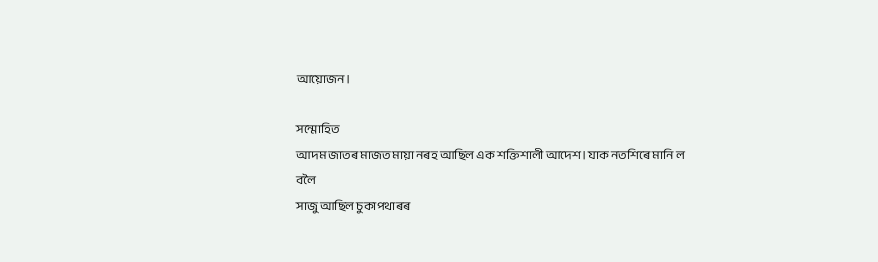আয়োজন।

সন্মোহিত
আদম জাতৰ মাজত মায়া নৰহ আছিল এক শক্তিশালী আদেশ। যাক নতশিৰে মানি ল
বলৈ
সাজু আছিল চুকাপথাৰৰ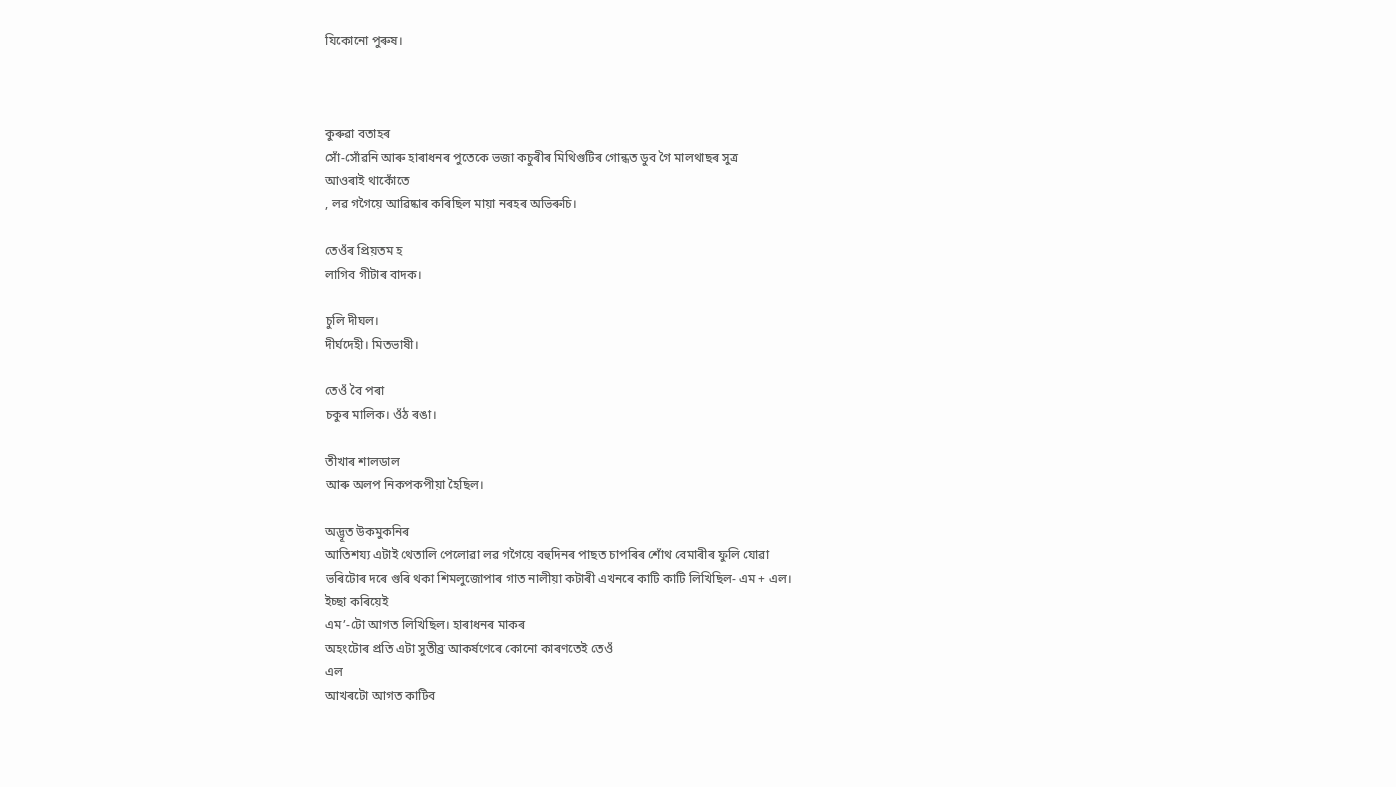যিকোনো পুৰুষ।



কুৰুৱা বতাহৰ
সোঁ-সোঁৱনি আৰু হাৰাধনৰ পুতেকে ভজা কচুৰীৰ মিথিগুটিৰ গোন্ধত ডুব গৈ মালথাছৰ সুত্ৰ
আওৰাই থাকোঁতে
, লৱ গগৈয়ে আৱিষ্কাৰ কৰিছিল মায়া নৰহৰ অভিৰুচি।

তেওঁৰ প্ৰিয়তম হ
লাগিব গীটাৰ বাদক।

চুলি দীঘল।
দীৰ্ঘদেহী। মিতভাষী।

তেওঁ বৈ পৰা
চকুৰ মালিক। ওঁঠ ৰঙা।

তীখাৰ শালডাল
আৰু অলপ নিকপকপীয়া হৈছিল।

অদ্ভূত উকমুকনিৰ
আতিশয্য এটাই থেতালি পেলোৱা লৱ গগৈয়ে বহুদিনৰ পাছত চাপৰিৰ শোঁথ বেমাৰীৰ ফুলি যোৱা
ভৰিটোৰ দৰে গুৰি থকা শিমলুজোপাৰ গাত নালীয়া কটাৰী এখনৰে কাটি কাটি লিখিছিল- এম + এল।
ইচ্ছা কৰিয়েই
এম’-টো আগত লিখিছিল। হাৰাধনৰ মাকৰ
অহংটোৰ প্ৰতি এটা সুতীব্ৰ আকৰ্ষণেৰে কোনো কাৰণতেই তেওঁ
এল
আখৰটো আগত কাটিব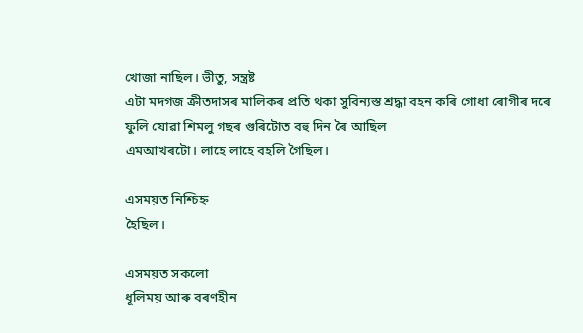খোজা নাছিল। ভীতু, সন্ত্ৰষ্ট
এটা মদগজ ক্ৰীতদাসৰ মালিকৰ প্ৰতি থকা সুবিন্যস্ত শ্ৰদ্ধা বহন কৰি গোধা ৰোগীৰ দৰে
ফুলি যোৱা শিমলু গছৰ গুৰিটোত বহু দিন ৰৈ আছিল
এমআখৰটো। লাহে লাহে বহলি গৈছিল।

এসময়ত নিশ্চিহ্ন
হৈছিল।

এসময়ত সকলো
ধূলিময় আৰু বৰণহীন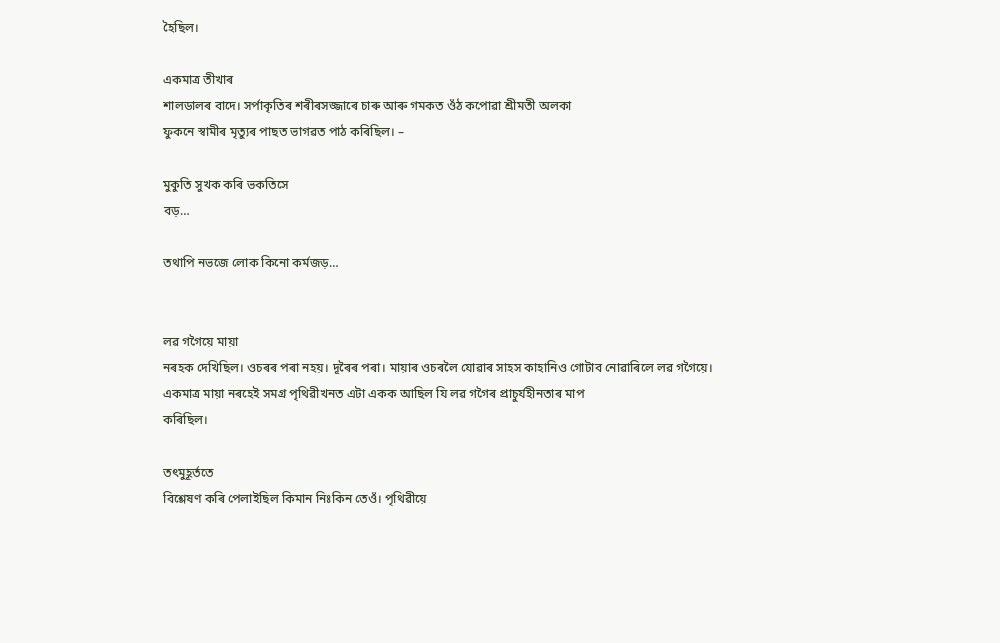হৈছিল।

একমাত্ৰ তীখাৰ
শালডালৰ বাদে। সৰ্পাকৃতিৰ শৰীৰসজ্জাৰে চাৰু আৰু গমকত ওঁঠ কপোৱা শ্ৰীমতী অলকা
ফুকনে স্বামীৰ মৃত্যুৰ পাছত ভাগৱত পাঠ কৰিছিল। –

মুকুতি সুখক কৰি ভকতিসে
বড়…

তথাপি নভজে লোক কিনো কৰ্মজড়…


লৱ গগৈয়ে মায়া
নৰহক দেখিছিল। ওচৰৰ পৰা নহয়। দূৰৈৰ পৰা। মায়াৰ ওচৰলৈ যোৱাৰ সাহস কাহানিও গোটাব নোৱাৰিলে লৱ গগৈয়ে।
একমাত্ৰ মায়া নৰহেই সমগ্ৰ পৃথিৱীখনত এটা একক আছিল যি লৱ গগৈৰ প্ৰাচুৰ্যহীনতাৰ মাপ
কৰিছিল।

তৎমুহূৰ্ততে
বিশ্লেষণ কৰি পেলাইছিল কিমান নিঃকিন তেওঁ। পৃথিৱীয়ে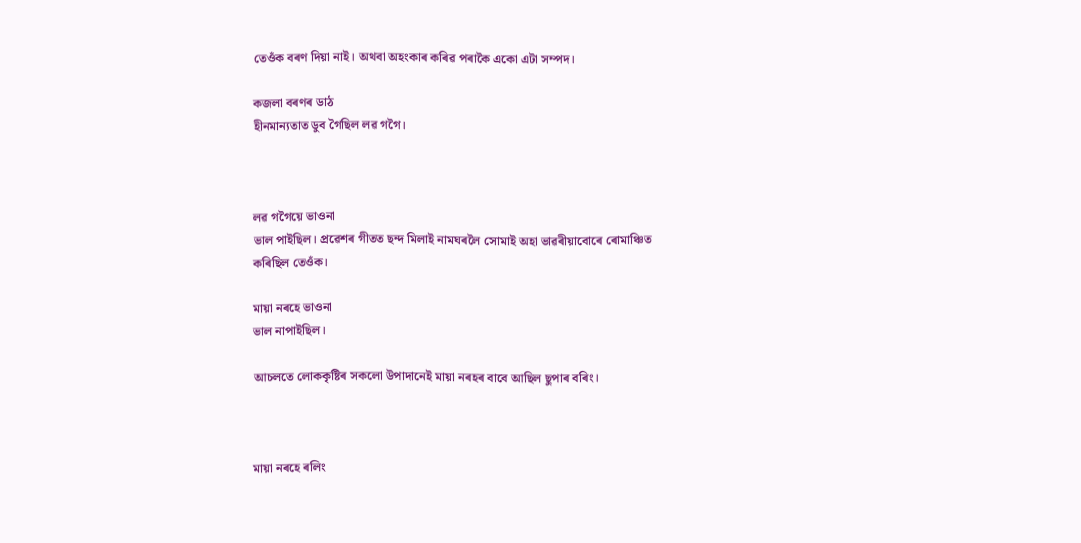তেওঁক বৰণ দিয়া নাই। অথবা অহংকাৰ কৰিৱ পৰাকৈ একো এটা সম্পদ।

কজলা বৰণৰ ডাঠ
হীনমান্যতাত ডুব গৈছিল লৱ গগৈ।



লৱ গগৈয়ে ভাওনা
ভাল পাইছিল। প্ৰৱেশৰ গীতত ছন্দ মিলাই নামঘৰলৈ সোমাই অহা ভাৱৰীয়াবোৰে ৰোমাঞ্চিত
কৰিছিল তেওঁক।

মায়া নৰহে ভাওনা
ভাল নাপাইছিল।

আচলতে লোককৃষ্টিৰ সকলো উপাদানেই মায়া নৰহৰ বাবে আছিল ছুপাৰ বৰিং।



মায়া নৰহে ৰলিং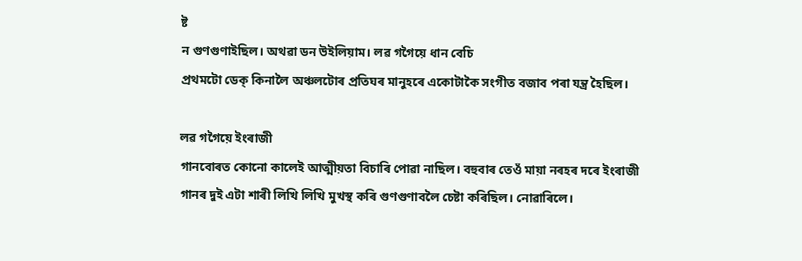ষ্ট
ন গুণগুণাইছিল। অথৱা ডন উইলিয়াম। লৱ গগৈয়ে ধান বেচি
প্ৰথমটো ডেক্ কিনালৈ অঞ্চলটোৰ প্ৰতিঘৰ মানুহৰে একোটাকৈ সংগীত বজাব পৰা যন্ত্ৰ হৈছিল।

লৱ গগৈয়ে ইংৰাজী
গানবোৰত কোনো কালেই আত্মীয়তা বিচাৰি পোৱা নাছিল। বহুবাৰ তেওঁ মায়া নৰহৰ দৰে ইংৰাজী
গানৰ দুই এটা শাৰী লিখি লিখি মুখস্থ কৰি গুণগুণাবলৈ চেষ্টা কৰিছিল। নোৱাৰিলে।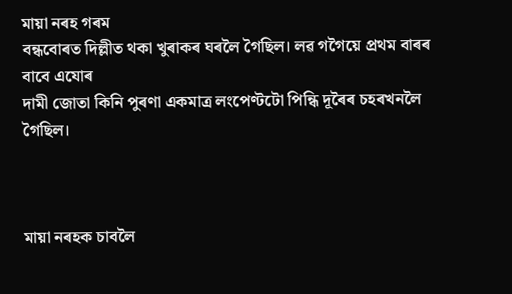মায়া নৰহ গৰম
বন্ধবোৰত দিল্লীত থকা খুৰাকৰ ঘৰলৈ গৈছিল। লৱ গগৈয়ে প্ৰথম বাৰৰ বাবে এযোৰ
দামী জোতা কিনি পুৰণা একমাত্ৰ লংপেণ্টটো পিন্ধি দূৰৈৰ চহৰখনলৈ গৈছিল।



মায়া নৰহক চাবলৈ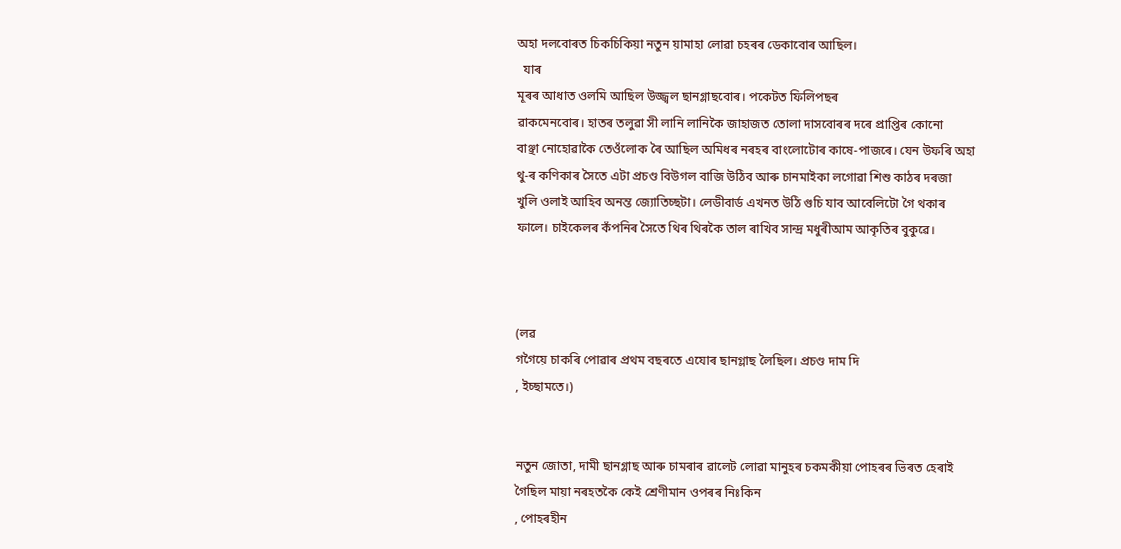অহা দলবোৰত চিকচিকিয়া নতুন য়ামাহা লোৱা চহৰৰ ডেকাবোৰ আছিল।
  যাৰ
মূৰৰ আধাত ওলমি আছিল উজ্জ্বল ছানগ্লাছবোৰ। পকেটত ফিলিপছৰ
ৱাকমেনবোৰ। হাতৰ তলুৱা সী লানি লানিকৈ জাহাজত তোলা দাসবোৰৰ দৰে প্ৰাপ্তিৰ কোনো
বাঞ্ছা নোহোৱাকৈ তেওঁলোক ৰৈ আছিল অমিধৰ নৰহৰ বাংলোটোৰ কাষে-পাজৰে। যেন উফৰি অহা
থু-ৰ কণিকাৰ সৈতে এটা প্ৰচণ্ড বিউগল বাজি উঠিব আৰু চানমাইকা লগোৱা শিশু কাঠৰ দৰজা
খুলি ওলাই আহিব অনন্ত জ্যোতিচ্ছটা। লেডীবাৰ্ড এখনত উঠি গুচি যাব আবেলিটো গৈ থকাৰ
ফালে। চাইকেলৰ কঁপনিৰ সৈতে থিৰ থিৰকৈ তাল ৰাখিব সান্দ্ৰ মধুৰীআম আকৃতিৰ বুকুৱে।



(লৱ
গগৈয়ে চাকৰি পোৱাৰ প্ৰথম বছৰতে এযোৰ ছানগ্লাছ লৈছিল। প্ৰচণ্ড দাম দি
, ইচ্ছামতে।)


নতুন জোতা, দামী ছানগ্লাছ আৰু চামৰাৰ ৱালেট লোৱা মানুহৰ চকমকীয়া পোহৰৰ ভিৰত হেৰাই
গৈছিল মায়া নৰহতকৈ কেই শ্ৰেণীমান ওপৰৰ নিঃকিন
, পোহৰহীন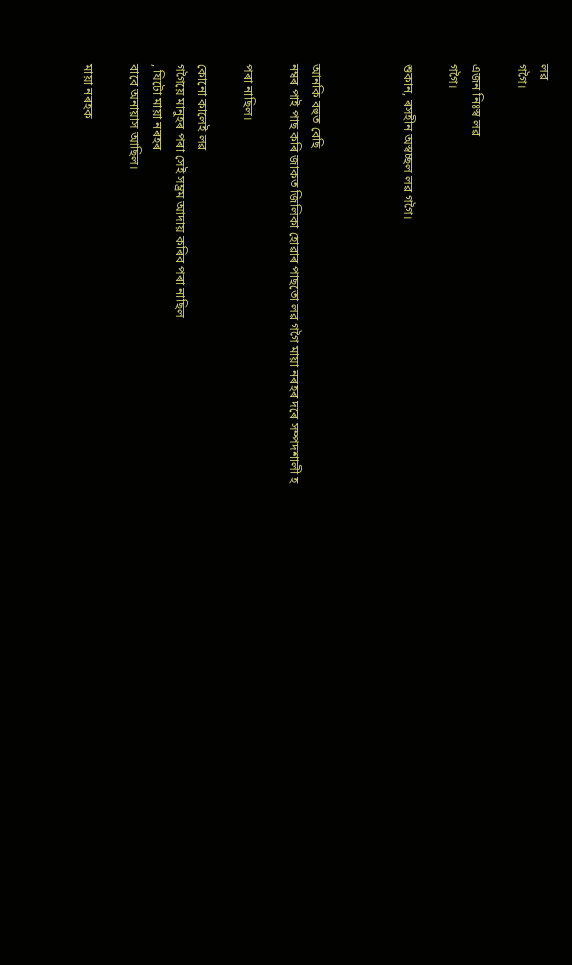লৱ
গগৈ।

এজন নিঃস্ব লৱ
গগৈ।

শুকান, ৰসহীন অস্বচ্ছল লৱ গগৈ।



আনকি বহুত বেছি
নম্বৰ পাই পাছ কৰি জাকত জিলিকা হোৱাৰ পাছতো লৱ গগৈ মায়া নৰহৰ দৰে সম্পদশালী হ

পৰা নাছিল।

কোনো কালেই লৱ
গগৈয়ে মানুহৰ পৰা সেই সম্ভ্ৰম আদায় কৰিব পৰা নাছিল
, যিটো মায়া নৰহৰ
বাবে অনায়াস আছিল।

মায়া নৰহক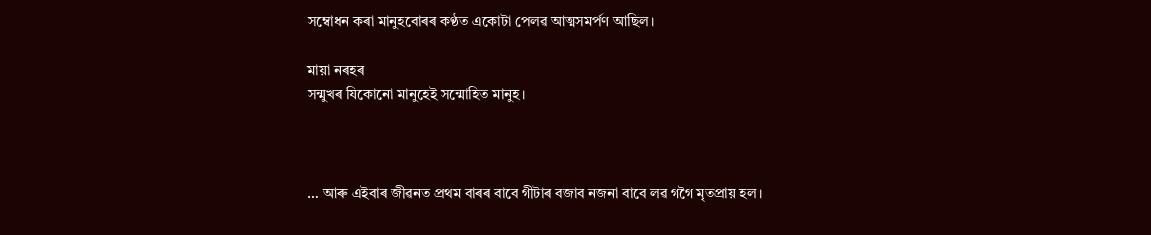সম্বোধন কৰা মানুহবোৰৰ কণ্ঠত একোটা পেলৱ আত্মসমৰ্পণ আছিল।

মায়া নৰহৰ
সন্মুখৰ যিকোনো মানুহেই সন্মোহিত মানুহ।



… আৰু এইবাৰ জীৱনত প্ৰথম বাৰৰ বাবে গীটাৰ বজাব নজনা বাবে লৱ গগৈ মৃতপ্ৰায় হল।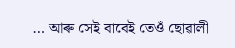… আৰু সেই বাবেই তেওঁ ছোৱালী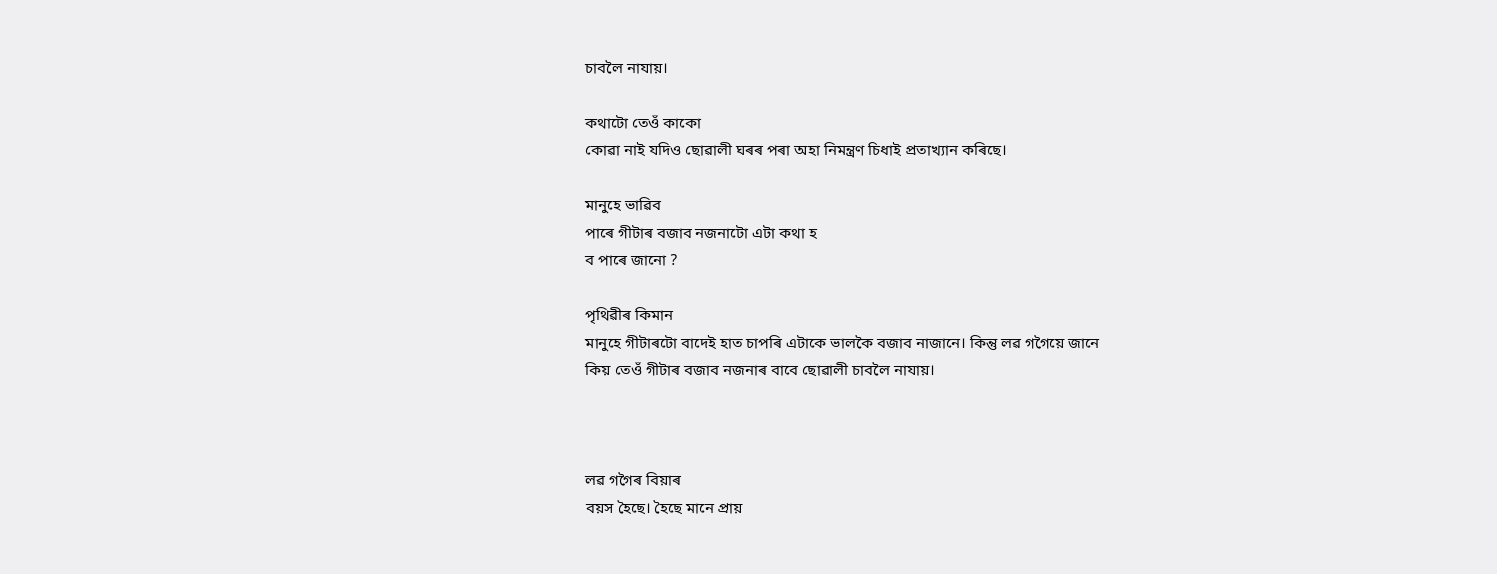চাবলৈ নাযায়।

কথাটো তেওঁ কাকো
কোৱা নাই যদিও ছোৱালী ঘৰৰ পৰা অহা নিমন্ত্ৰণ চিধাই প্ৰতাখ্যান কৰিছে।

মানুহে ভাৱিব
পাৰে গীটাৰ বজাব নজনাটো এটা কথা হ
ব পাৰে জানো ?

পৃথিৱীৰ কিমান
মানুহে গীটাৰটো বাদেই হাত চাপৰি এটাকে ভালকৈ বজাব নাজানে। কিন্তু লৱ গগৈয়ে জানে
কিয় তেওঁ গীটাৰ বজাব নজনাৰ বাবে ছোৱালী চাবলৈ নাযায়।



লৱ গগৈৰ বিয়াৰ
বয়স হৈছে। হৈছে মানে প্ৰায়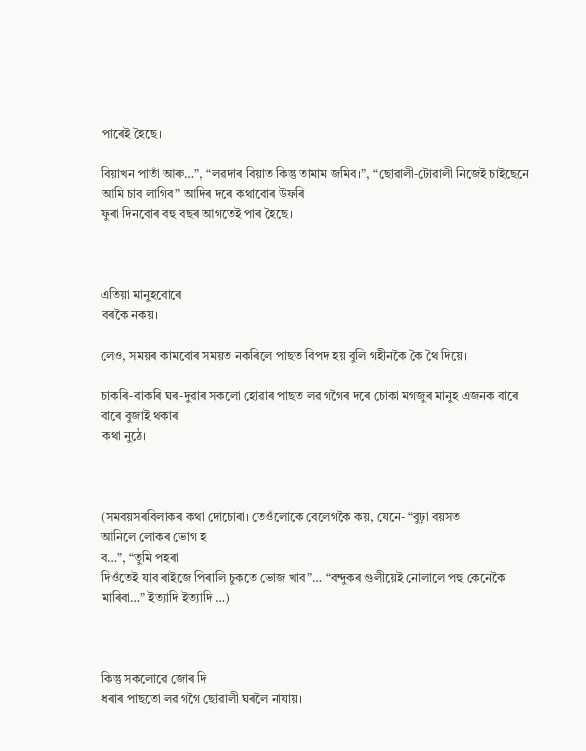পাৰেই হৈছে।

বিয়াখন পাতাঁ আৰু…”, “লৱদাৰ বিয়াত কিন্তু তামাম জমিব।”, “ছোৱালী-টোৱালী নিজেই চাইছেনে আমি চাব লাগিব” আদিৰ দৰে কথাবোৰ উফৰি
ফুৰা দিনবোৰ বহু বছৰ আগতেই পাৰ হৈছে।



এতিয়া মানুহবোৰে
বৰকৈ নকয়।

লেও, সময়ৰ কামবোৰ সময়ত নকৰিলে পাছত বিপদ হয় বুলি গহীনকৈ কৈ থৈ দিয়ে।

চাকৰি-বাকৰি ঘৰ-দুৱাৰ সকলো হোৱাৰ পাছত লৱ গগৈৰ দৰে চোকা মগজুৰ মানুহ এজনক বাৰে বাৰে বুজাই থকাৰ
কথা নুঠে।



(সমবয়সৰবিলাকৰ কথা দোচোৰা। তেওঁলোকে বেলেগকৈ কয়, যেনে- “বুঢ়া বয়সত
আনিলে লোকৰ ভোগ হ
ব…”, “তুমি পহৰা
দিওঁতেই যাব ৰাইজে পিৰালি চুকতে ভোজ খাব”… “বন্দুকৰ গুলীয়েই নোলালে পহু কেনেকৈ
মাৰিবা…” ইত্যাদি ইত্যাদি …)



কিন্তু সকলোৱে জোৰ দি
ধৰাৰ পাছতো লৱ গগৈ ছোৱালী ঘৰলৈ নাযায়।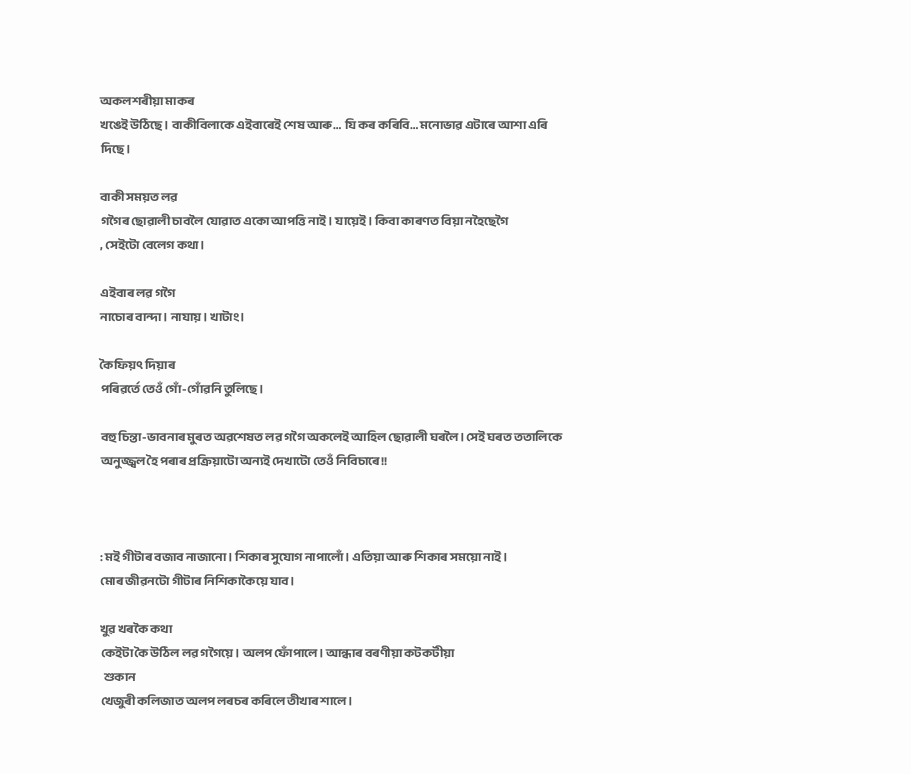অকলশৰীয়া মাকৰ
খঙেই উঠিছে। বাকীবিলাকে এইবাৰেই শেষ আৰু… যি কৰ কৰিবি… মনোভাৱ এটাৰে আশা এৰি
দিছে।

বাকী সময়ত লৱ
গগৈৰ ছোৱালী চাবলৈ যোৱাত একো আপত্তি নাই। যায়েই। কিবা কাৰণত বিয়া নহৈছেগৈ
, সেইটো বেলেগ কথা।

এইবাৰ লৱ গগৈ
নাচোৰ বান্দা। নাযায়। খাটাং।

কৈফিয়ৎ দিয়াৰ
পৰিৱৰ্তে তেওঁ গোঁ-গোঁৱনি তুলিছে।

বহু চিন্তা-ভাবনাৰ মুৰত অৱশেষত লৱ গগৈ অকলেই আহিল ছোৱালী ঘৰলৈ। সেই ঘৰত ততালিকে
অনুজ্জ্বল হৈ পৰাৰ প্ৰক্ৰিয়াটো অন্য‌ই দেখাটো তেওঁ নিবিচাৰে!!



: ম‌ই গীটাৰ বজাব নাজানো। শিকাৰ সুযোগ নাপালোঁ। এতিয়া আৰু শিকাৰ সময়ো নাই।
মোৰ জীৱনটো গীটাৰ নিশিকাকৈয়ে যাব।

খুৱ খৰকৈ কথা
কেইটা কৈ উঠিল লৱ গগৈয়ে। অলপ ফোঁপালে। আন্ধাৰ বৰণীয়া কটকটীয়া
  শুকান
খেজুৰী কলিজাত অলপ লৰচৰ কৰিলে তীখাৰ শালে।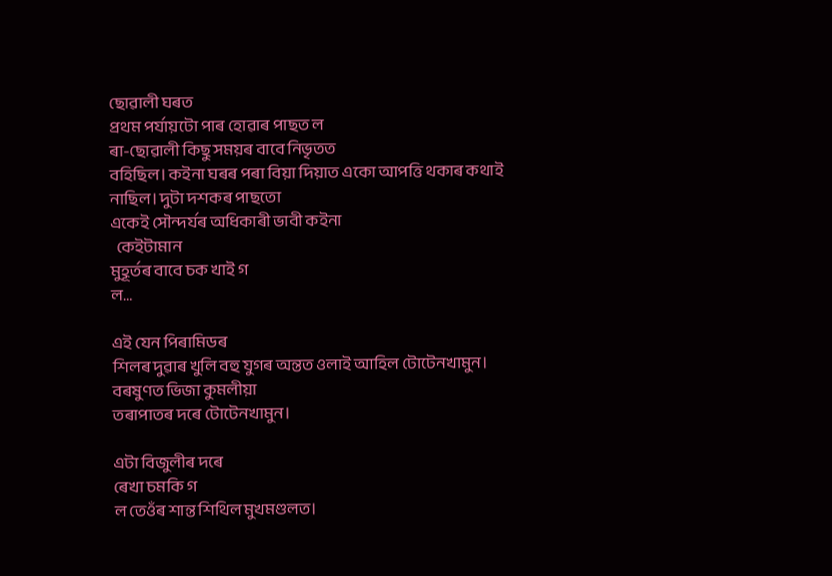ছোৱালী ঘৰত
প্ৰথম পৰ্যায়টো পাৰ হোৱাৰ পাছত ল
ৰা-ছোৱালী কিছু সময়ৰ বাবে নিভৃতত
বহিছিল। ক‌ইনা ঘৰৰ পৰা বিয়া দিয়াত একো আপত্তি থকাৰ কথাই নাছিল। দুটা দশকৰ পাছতো
একেই সৌন্দৰ্যৰ অধিকাৰী ভাবী ক‌ইনা
  কেইটামান
মুহূৰ্তৰ বাবে চক খাই গ
ল…

এই যেন পিৰামিডৰ
শিলৰ দুৱাৰ খুলি বহু যুগৰ অন্তত ওলাই আহিল টোটেনখামুন। বৰষুণত ভিজা কুমলীয়া
তৰাপাতৰ দৰে টোটেনখামুন।

এটা বিজুলীৰ দৰে
ৰেখা চমকি গ
ল তেওঁৰ শান্ত শিথিল মুখমণ্ডলত।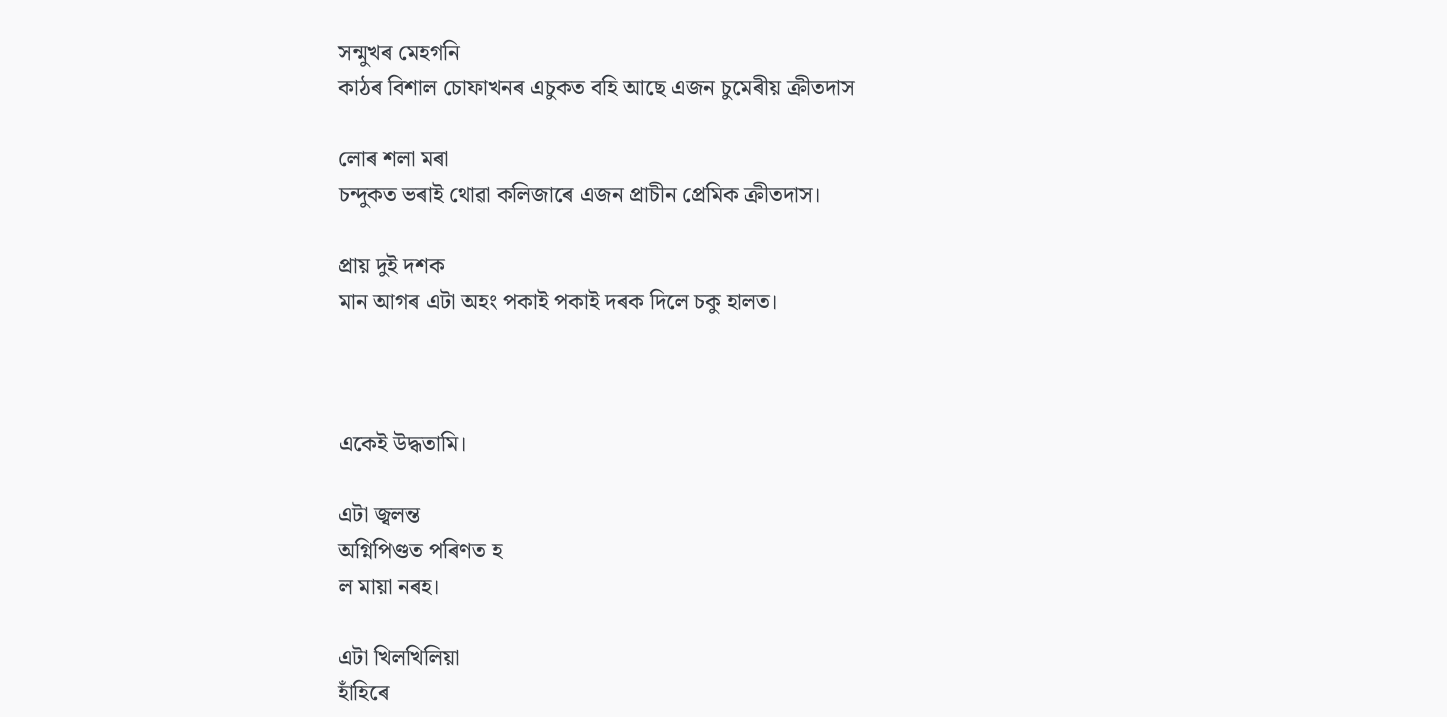সন্মুখৰ মেহগনি
কাঠৰ বিশাল চোফাখনৰ এচুকত বহি আছে এজন চুমেৰীয় ক্ৰীতদাস

লোৰ শলা মৰা
চন্দুকত ভৰাই থোৱা কলিজাৰে এজন প্ৰাচীন প্ৰেমিক ক্ৰীতদাস।

প্ৰায় দুই দশক
মান আগৰ এটা অহং পকাই পকাই দৰক দিলে চকু হালত।



একেই উদ্ধতামি।

এটা জ্বলন্ত
অগ্নিপিণ্ডত পৰিণত হ
ল মায়া নৰহ।

এটা খিলখিলিয়া
হাঁহিৰে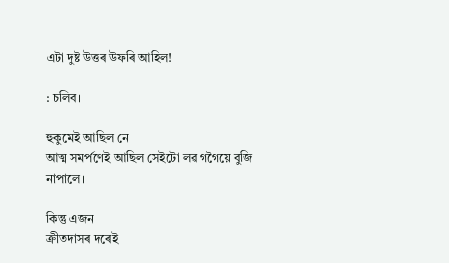এটা দুষ্ট উত্তৰ উফৰি আহিল!

: চলিব।

হুকুমেই আছিল নে
আত্ম সমৰ্পণেই আছিল সেইটো লৱ গগৈয়ে বুজি নাপালে।

কিন্তু এজন
ক্ৰীতদাসৰ দৰেই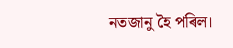নতজানু হৈ পৰিল।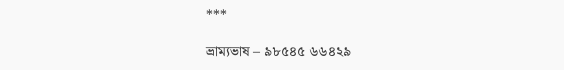***

ভ্ৰাম্যভাষ – ৯৮৫৪৫ ৬৬৪২৯